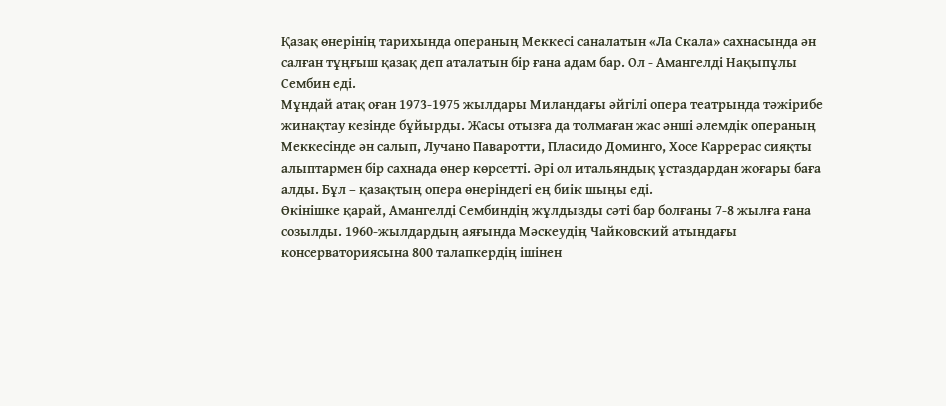Қазақ өнерінің тарихында операның Меккесі саналатын «Ла Скала» сахнасында ән салған тұңғыш қазақ деп аталатын бір ғана адам бар. Ол - Амангелді Нақыпұлы Сембин еді.
Мұндай атақ оған 1973-1975 жылдары Миландағы әйгілі опера театрында тәжірибе жинақтау кезінде бұйырды. Жасы отызға да толмаған жас әнші әлемдік операның Меккесінде ән салып, Лучано Паваротти, Пласидо Доминго, Хосе Каррерас сияқты алыптармен бір сахнада өнер көрсетті. Әрі ол итальяндық ұстаздардан жоғары баға алды. Бұл – қазақтың опера өнеріндегі ең биік шыңы еді.
Өкінішке қарай, Амангелді Сембиндің жұлдызды сәті бар болғаны 7-8 жылға ғана созылды. 1960-жылдардың аяғында Мәскеудің Чайковский атындағы консерваториясына 800 талапкердің ішінен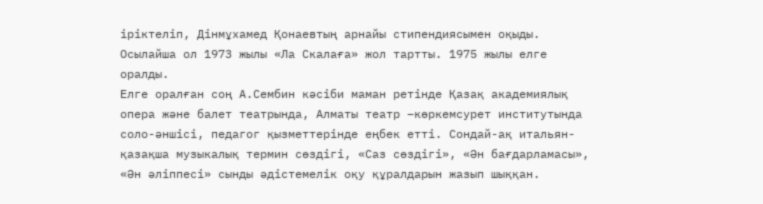іріктеліп, Дінмұхамед Қонаевтың арнайы стипендиясымен оқыды. Осылайша ол 1973 жылы «Ла Скалаға» жол тартты. 1975 жылы елге оралды.
Елге оралған соң А.Сембин кәсіби маман ретінде Қазақ академиялық опера және балет театрында, Алматы театр –көркемсурет институтында соло-әншісі, педагог қызметтерінде еңбек етті. Сондай-ақ итальян-қазақша музыкалық термин сөздігі, «Саз сөздігі», «Ән бағдарламасы», «Ән әліппесі» сынды әдістемелік оқу құралдарын жазып шыққан.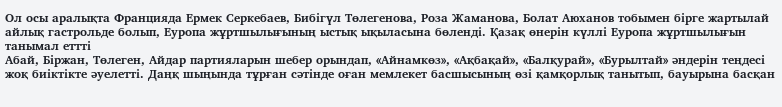Ол осы аралықта Францияда Ермек Серкебаев, Бибігүл Төлегенова, Роза Жаманова, Болат Аюханов тобымен бірге жартылай айлық гастрольде болып, Еуропа жұртшылығының ыстық ықыласына бөленді. Қазақ өнерін күллі Еуропа жұртшылығын танымал еттті
Абай, Біржан, Төлеген, Айдар партияларын шебер орындап, «Айнамкөз», «Ақбақай», «Балқурай», «Бурылтай» әндерін теңдесі жоқ биіктікте әуелетті. Даңқ шыңында тұрған сәтінде оған мемлекет басшысының өзі қамқорлық танытып, бауырына басқан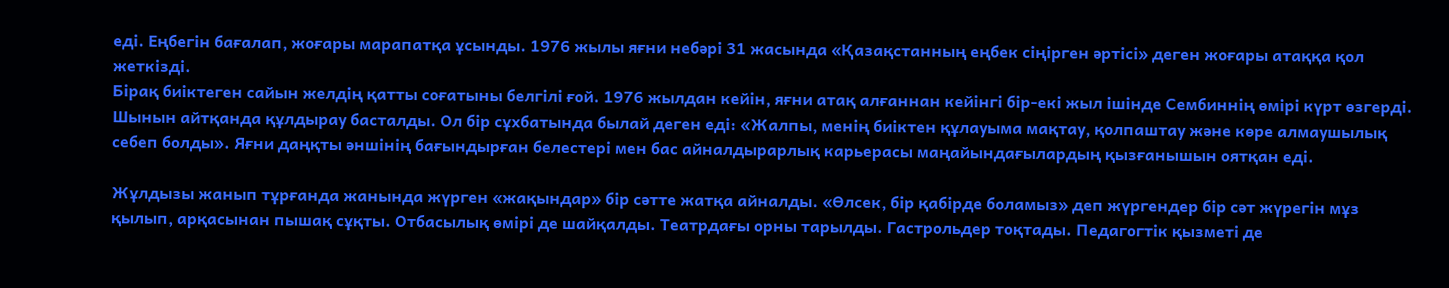еді. Еңбегін бағалап, жоғары марапатқа ұсынды. 1976 жылы яғни небәрі 31 жасында «Қазақстанның еңбек сіңірген әртісі» деген жоғары атаққа қол жеткізді.
Бірақ биіктеген сайын желдің қатты соғатыны белгілі ғой. 1976 жылдан кейін, яғни атақ алғаннан кейінгі бір-екі жыл ішінде Сембиннің өмірі күрт өзгерді. Шынын айтқанда құлдырау басталды. Ол бір сұхбатында былай деген еді: «Жалпы, менің биіктен құлауыма мақтау, қолпаштау және көре алмаушылық себеп болды». Яғни даңқты әншінің бағындырған белестері мен бас айналдырарлық карьерасы маңайындағылардың қызғанышын оятқан еді.

Жұлдызы жанып тұрғанда жанында жүрген «жақындар» бір сәтте жатқа айналды. «Өлсек, бір қабірде боламыз» деп жүргендер бір сәт жүрегін мұз қылып, арқасынан пышақ сұқты. Отбасылық өмірі де шайқалды. Театрдағы орны тарылды. Гастрольдер тоқтады. Педагогтік қызметі де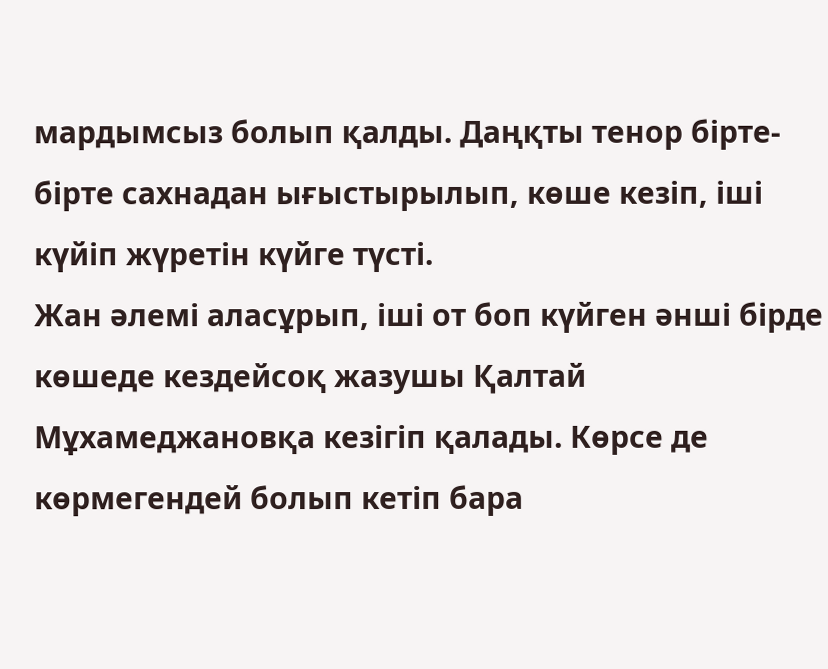мардымсыз болып қалды. Даңқты тенор бірте-бірте сахнадан ығыстырылып, көше кезіп, іші күйіп жүретін күйге түсті.
Жан әлемі аласұрып, іші от боп күйген әнші бірде көшеде кездейсоқ жазушы Қалтай Мұхамеджановқа кезігіп қалады. Көрсе де көрмегендей болып кетіп бара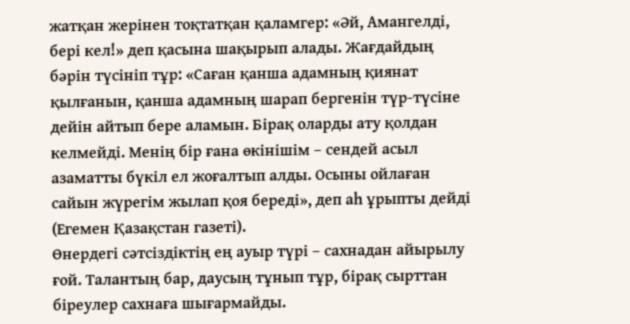жатқан жерінен тоқтатқан қаламгер: «Әй, Амангелді, бері кел!» деп қасына шақырып алады. Жағдайдың бәрін түсініп тұр: «Саған қанша адамның қиянат қылғанын, қанша адамның шарап бергенін түр-түсіне дейін айтып бере аламын. Бірақ оларды ату қолдан келмейді. Менің бір ғана өкінішім – сендей асыл азаматты бүкіл ел жоғалтып алды. Осыны ойлаған сайын жүрегім жылап қоя береді», деп аһ ұрыпты дейді (Егемен Қазақстан газеті).
Өнердегі сәтсіздіктің ең ауыр түрі – сахнадан айырылу ғой. Талантың бар, даусың тұнып тұр, бірақ сырттан біреулер сахнаға шығармайды.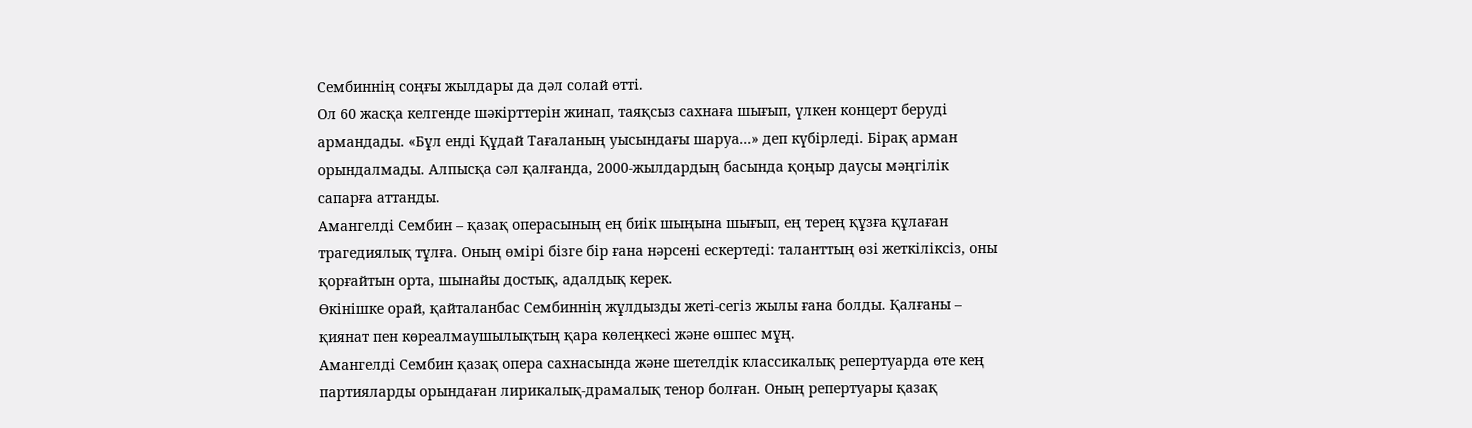Сембиннің соңғы жылдары да дәл солай өтті.
Ол 60 жасқа келгенде шәкірттерін жинап, таяқсыз сахнаға шығып, үлкен концерт беруді армандады. «Бұл енді Құдай Тағаланың уысындағы шаруа...» деп күбірледі. Бірақ арман орындалмады. Алпысқа сәл қалғанда, 2000-жылдардың басында қоңыр даусы мәңгілік сапарға аттанды.
Амангелді Сембин – қазақ операсының ең биік шыңына шығып, ең терең құзға құлаған трагедиялық тұлға. Оның өмірі бізге бір ғана нәрсені ескертеді: таланттың өзі жеткіліксіз, оны қорғайтын орта, шынайы достық, адалдық керек.
Өкінішке орай, қайталанбас Сембиннің жұлдызды жеті-сегіз жылы ғана болды. Қалғаны – қиянат пен көреалмаушылықтың қара көлеңкесі және өшпес мұң.
Амангелді Сембин қазақ опера сахнасында және шетелдік классикалық репертуарда өте кең партияларды орындаған лирикалық-драмалық тенор болған. Оның репертуары қазақ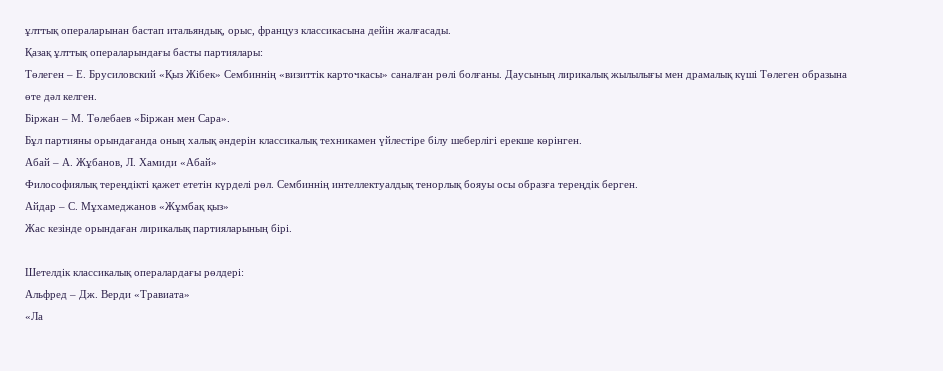ұлттық операларынан бастап итальяндық, орыс, француз классикасына дейін жалғасады.
Қазақ ұлттық операларындағы басты партиялары:
Төлеген – Е. Брусиловский «Қыз Жібек» Сембиннің «визиттік карточкасы» саналған рөлі болғаны. Даусының лирикалық жылылығы мен драмалық күші Төлеген образына өте дәл келген.
Біржан – М. Төлебаев «Біржан мен Сара».
Бұл партияны орындағанда оның халық әндерін классикалық техникамен үйлестіре білу шеберлігі ерекше көрінген.
Абай – А. Жұбанов, Л. Хамиди «Абай»
Философиялық тереңдікті қажет ететін күрделі рөл. Сембиннің интеллектуалдық тенорлық бояуы осы образға тереңдік берген.
Айдар – С. Мұхамеджанов «Жұмбақ қыз»
Жас кезінде орындаған лирикалық партияларының бірі.

Шетелдік классикалық опералардағы рөлдері:
Альфред – Дж. Верди «Травиата»
«Ла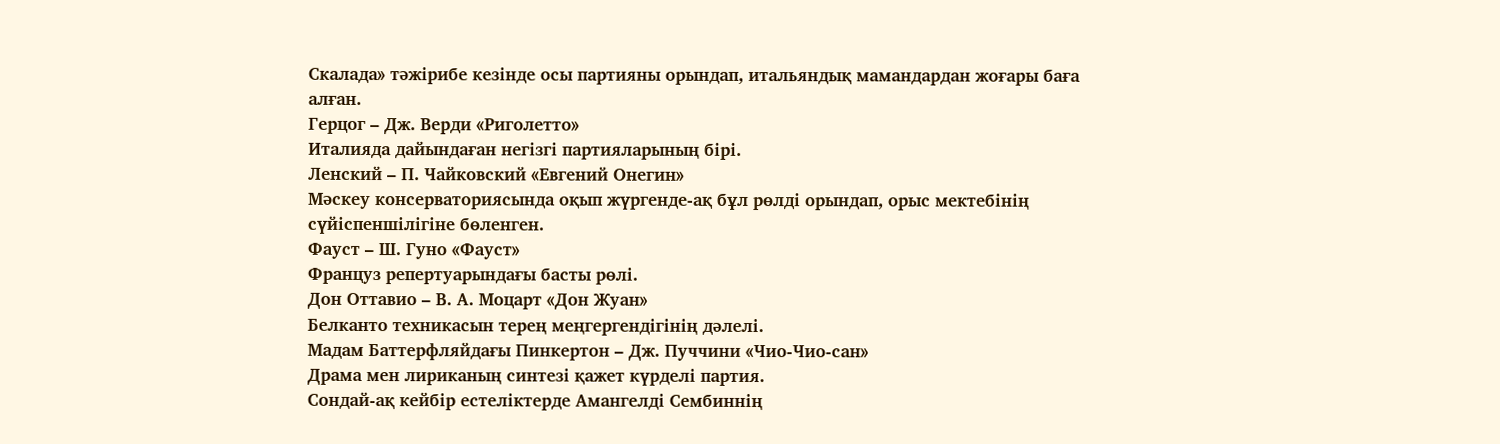Скалада» тәжірибе кезінде осы партияны орындап, итальяндық мамандардан жоғары баға алған.
Герцог – Дж. Верди «Риголетто»
Италияда дайындаған негізгі партияларының бірі.
Ленский – П. Чайковский «Евгений Онегин»
Мәскеу консерваториясында оқып жүргенде-ақ бұл рөлді орындап, орыс мектебінің сүйіспеншілігіне бөленген.
Фауст – Ш. Гуно «Фауст»
Француз репертуарындағы басты рөлі.
Дон Оттавио – В. А. Моцарт «Дон Жуан»
Белканто техникасын терең меңгергендігінің дәлелі.
Мадам Баттерфляйдағы Пинкертон – Дж. Пуччини «Чио-Чио-сан»
Драма мен лириканың синтезі қажет күрделі партия.
Сондай-ақ кейбір естеліктерде Амангелді Сембиннің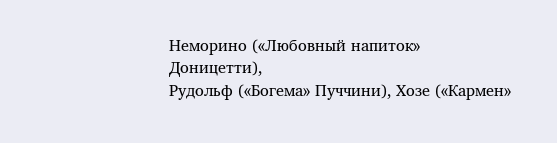Неморино («Любовный напиток» Доницетти),
Рудольф («Богема» Пуччини), Хозе («Кармен»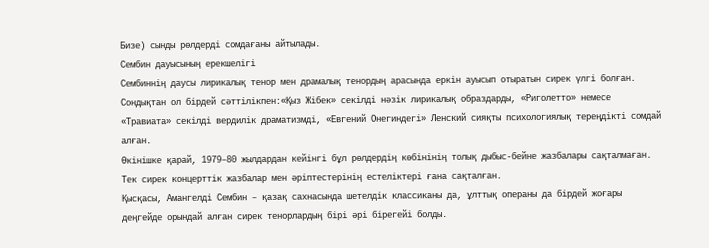Бизе) сынды рөлдерді сомдағаны айтылады.
Сембин дауысының ерекшелігі
Сембиннің даусы лирикалық тенор мен драмалық тенордың арасында еркін ауысып отыратын сирек үлгі болған. Сондықтан ол бірдей сәттілікпен:«Қыз Жібек» секілді нәзік лирикалық образдарды, «Риголетто» немесе «Травиата» секілді вердилік драматизмді, «Евгений Онегиндегі» Ленский сияқты психологиялық тереңдікті сомдай алған.
Өкінішке қарай, 1979–80 жылдардан кейінгі бұл рөлдердің көбінінің толық дыбыс-бейне жазбалары сақталмаған. Тек сирек концерттік жазбалар мен әріптестерінің естеліктері ғана сақталған.
Қысқасы, Амангелді Сембин – қазақ сахнасында шетелдік классиканы да, ұлттық операны да бірдей жоғары деңгейде орындай алған сирек тенорлардың бірі әрі бірегейі болды.